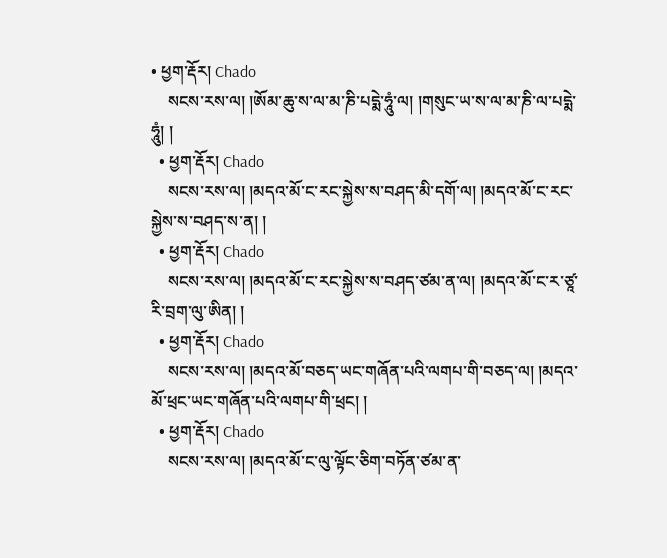• ཕྱག་རྡོར། Chado
    སངས་རས་ལ། །ཨོམ་ཆུ་ས་ལ་མ་ཎི་པདྨེ་ཧཱུཾ་ལ། །གསུང་ཡ་ས་ལ་མ་ཎི་ལ་པདྨེ་ཧཱུཾ། །
  • ཕྱག་རྡོར། Chado
    སངས་རས་ལ། །མདའ་མོ་ང་རང་སྐྱེས་ས་བཤད་མི་དགོ་ལ། །མདའ་མོ་ང་རང་སྐྱེས་ས་བཤད་ས་ན། །
  • ཕྱག་རྡོར། Chado
    སངས་རས་ལ། །མདའ་མོ་ང་རང་སྐྱེས་ས་བཤད་ཙམ་ན་ལ། །མདའ་མོ་ང་ར་ཙཱ་རི་བྲག་ལུ་ཨིན། །
  • ཕྱག་རྡོར། Chado
    སངས་རས་ལ། །མདའ་མོ་བཅད་ཡང་གཞོན་པའི་ལགཔ་གི་བཅད་ལ། །མདའ་མོ་ཕྲང་ཡང་གཞོན་པའི་ལགཔ་གི་ཕྲང། །
  • ཕྱག་རྡོར། Chado
    སངས་རས་ལ། །མདའ་མོ་ང་ལུ་ལྟོང་ཅིག་བཏོན་ཙམ་ན་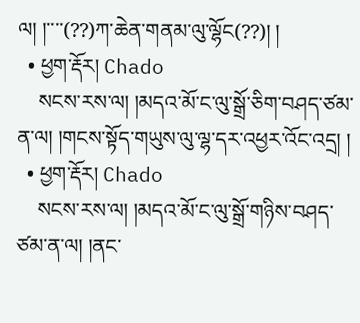ལ། །་་་་(??)ཀ་ཆེན་གནམ་ལུ་ལྷོང(??)། །
  • ཕྱག་རྡོར། Chado
    སངས་རས་ལ། །མདའ་མོ་ང་ལུ་སྒྲོ་ཅིག་བཤད་ཙམ་ན་ལ། །གངས་སྟོད་གཡུས་ལུ་ལྷ་དར་འཕྱར་འོང་འདྲ། །
  • ཕྱག་རྡོར། Chado
    སངས་རས་ལ། །མདའ་མོ་ང་ལུ་སྒྲོ་གཉིས་བཤད་ཙམ་ན་ལ། །ནང་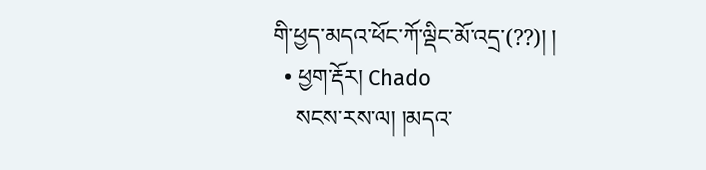གི་ཕྱད་མདའ་ཕོང་ཀོ་ལྡིང་མོ་འདྲ་(??)། །
  • ཕྱག་རྡོར། Chado
    སངས་རས་ལ། །མདའ་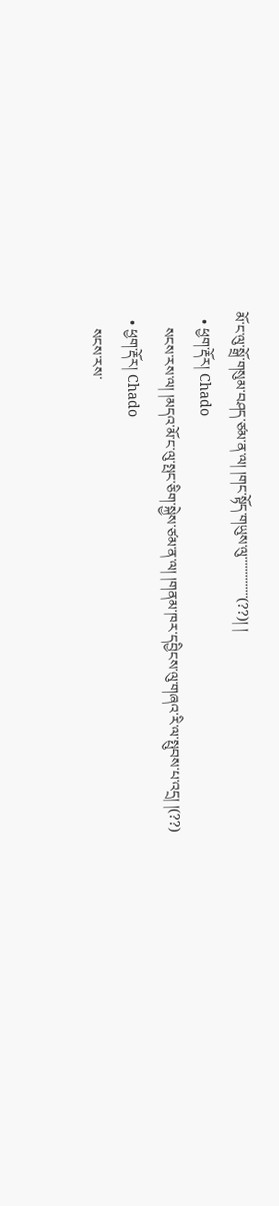མོ་ང་ལུ་སྒྲོ་གསུམ་བཤད་ཙམ་ན་ལ། །གང་སྟོད་གཡུས་ལུ་་་་་་་་་་་་་་(??)། །
  • ཕྱག་རྡོར། Chado
    སངས་རས་ལ། །མདའ་མོ་ང་ལུ་སྤང་ཅིག་སྐྱེས་ཙམ་ན་ལ། །གནམ་ཁར་དབྱིངས་ལུ་གཞའ་རི་ལ་སྤུབས་པ་འདྲ། །(??)
  • ཕྱག་རྡོར། Chado
    སངས་རས་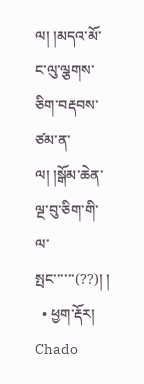ལ། །མདའ་མོ་ང་ལུ་ལྕགས་ཅིག་བརྡབས་ཙམ་ན་ལ། །སྒོམ་ཆེན་ལྔ་བུ་ཅིག་གི་ལ་སྤང་་་་་་(??)། །
  • ཕྱག་རྡོར། Chado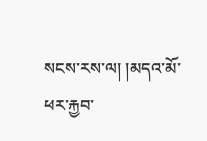སངས་རས་ལ། །མདའ་མོ་ཕར་རྐྱབ་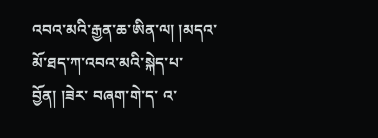འབའ་མའི་རྒྱན་ཆ་ཨིན་ལ། །མདའ་མོ་ཐད་ཀ་འབའ་མའི་སྐེད་པ་བྱོན། །ཟེར་ བཞག་གེ་ད་ འ་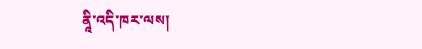ནཱི་འདི་ཁར་ལས།